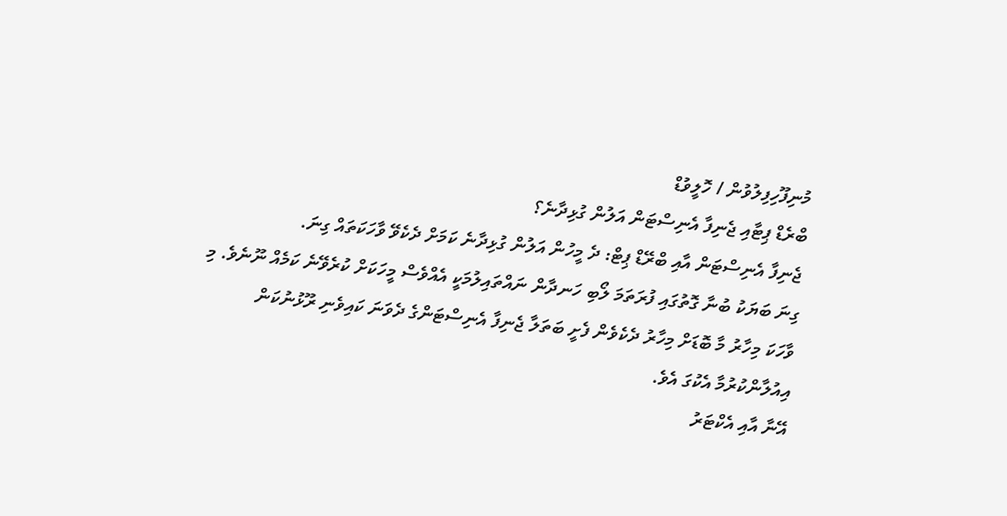މުނިފޫހިފިލުވުން / ހޮލީވުޑް
ބްރެޑް ޕިޓާއި ޖެނިފާ އެނިސްޓަން އަލުން ގުޅިދާނެ؟
ޖެނިފާ އެނިސްޓަން އާއި ބްރޭޑް ޕިޓް: ދެ މީހުން އަލުން ގުޅިދާނެ ކަމަށް ދެކެވޭ ވާހަކަތައް ގިނަ.
ގިނަ ބަޔަކު ބުނާ ގޮތުގައި ފުރަތަމަ ލޯބި ހަނދާން ނައްތައިލުމަކީ އެއްވެސް މީހަކަށް ކުރެވޭނެ ކަމެއް ނޫނެވެ. މި ވާހަކަ މިހާރު މާ ބޮޑަށް މިހާރު ދެކެވެން ފެށީ ބަތަލާ ޖެނިފާ އެނިސްޓަންގެ ދެވަނަ ކައިވެނި ރޫޅުނުކަން އިއުލާންކުރުމާ އެކުގަ އެވެ.
އޭނާ އާއި އެކްޓަރު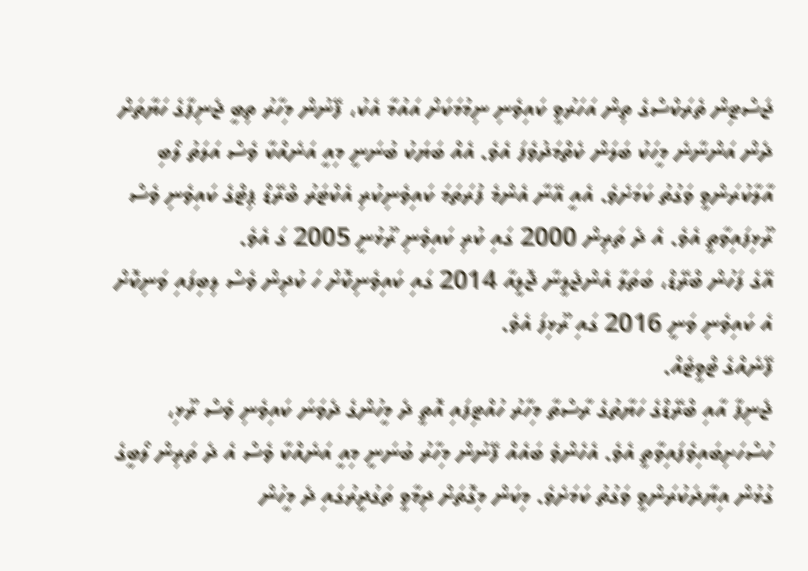ޖަސްޓިން ތެރަކްސްގެ ތިން އަހަރުވީ ކައިވެނި ނިމުމަކަށް އައުމާ އެކު، ފޭނުން މިހާރު ތިބީ ޖެނިފާގެ ހަޔާތަށް ދެން އަންނާނެ މީހަކު ބަލަން ކެތްމަދުވެފަ އެވެ. އެއް ބަޔަކު ބުނަނީ މިއީ އަނެއްކާ ވެސް އަލަތު ލޯބި އާލާކުރަންވީ ވަގުތު ކަމަށެވެ. އެއީ އޭނާ އެންމެ ފުރަތަމަ ކައިވެނިކުރި އެކްޓަރު ބްރޭޑް ޕިޓްގެ ކައިވެނި ވެސް ރޫޅިފައިވާތީ އެވެ. އެ ދެ ތަރިން 2000 ގައި ކުރި ކައިވެނި ރޫޅުނީ 2005 ގަ އެވެ.
އޭގެ ފަހުން ބްރޭޑް، ބަތަލާ އެންޖެލީނާ ޖޮލީއާ 2014 ގައި ކައިވެނިކޮށް ހަ ކުދިން ވެސް ލިބިފައި ވަނިކޮށް އެ ކައިވެނި ވަނީ 2016 ގައި ރޫޅިފަ އެވެ.
ފޭނެއްގެ ޓްވީޓެއް.
ޖެނިފާ އާއި ބްރޭޑްގެ ހަޔާތުގެ ރާސްތާ މިހާރު ހުއްޓިފައި އޮތީ ދެ މީހުންގެ ދެވަނަ ކައިވެނި ވެސް ރޫޅި، ހުސްހަށިބައިވެފައިވާތީ އެވެ. އެހެންވެ ބައެއް ފޭނުން މިހާރު ބުނަނީ މިއީ އަނެއްކާ ވެސް އެ ދެ ތަރިން ލޯބީގެ ގުޅުން އިޔާދަކުރަންވީ ވަގުތު ކަމަށެވެ. މިކަން މިގޮތަށް ދިމާވީ ތަގުދީރުގައި ދެ މީހުން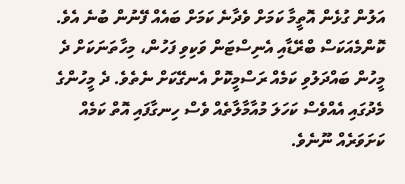އަލުން ގުޅެން އޮތީމާ ކަމަށް ވެދާނެ ކަމަށް ބައެއް ފޭނުން ބުނެ އެވެ.
ކޮންމެއަކަސް ބްރޭޑާއި އެނިސްޓަން ވަކިވި ފަހުން، މިހާތަނަކަށް ދެ މީހުން ބައްދަލުވި ކަމެއް ރަސްމީކޮށް އެނގޭކަށް ނެތެވެ. ދެ މީހުންގެ މެދުގައި އެއްވެސް ކަހަލަ މުއާމާލާތެއް ވެސް ހިނގާފައި އޮތް ކަމެއް ކަށަވަރެއް ނޫނެވެ.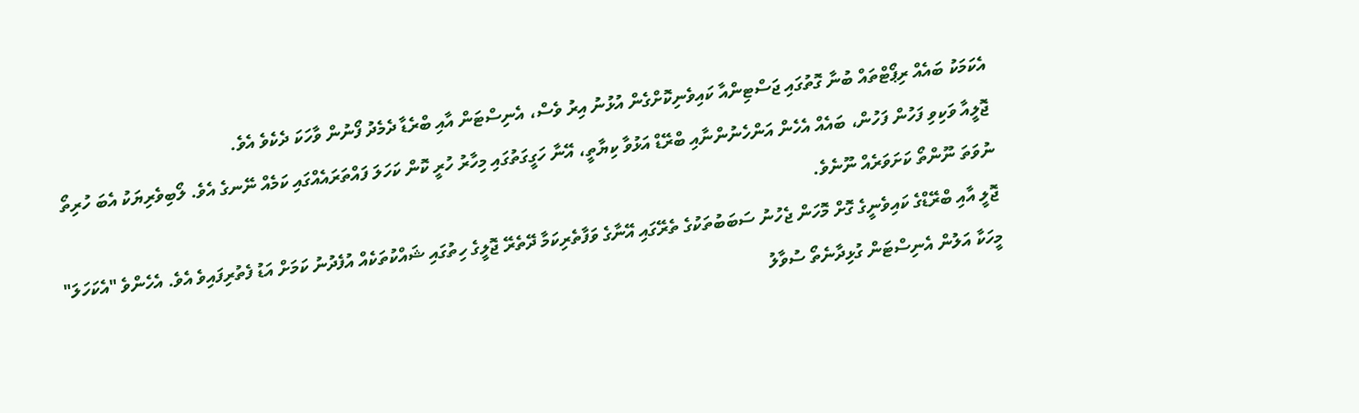އެކަމަކު ބައެއް ރިޕޯޓްތައް ބުނާ ގޮތުގައި ޖަސްޓިންއާ ކައިވެނިކޮށްގެން އުޅުނު އިރު ވެސް، އެނިސްޓަން އާއި ބްރެޑާ ދެމެދު ފޯނުން ވާހަކަ ދެކެވެ އެވެ.
ޖޮލީއާ ވަކިވި ފަހުން ފަހުން، ބައެއް އެހެން އަންހެނުންނާއި ބްރޭޑް އަޅުވާ ކިޔާތީ، އޭނާ ހަގީގަތުގައި މިހާރު ހުރީ ކޮން ކަހަލަ ފައްތަރައެއްގައި ކަމެއް ނޭނގެ އެވެ. ލޯބިވެރިޔަކު އެބަ ހުރިތޯ ނުވަތަ ނޫންތޯ ކަށަވަރެއް ނޫނެވެ.
ޖޮލީ އާއި ބްރޭޑްގެ ކައިވެނީގެ ގޮށް މޮހަން ޖެހުނު ސަބަބުތަކުގެ ތެރޭގައި އޭނާގެ ވަފާތެރިކަމާ ދޭތެރޭ ޖޮލީގެ ހިތުގައި ޝައްކުތަކެއް އުފެދުނު ކަމަށް އަޑު ފެތުރިފައިވެ އެވެ. އެހެންވެ "އެކަހަލަ" މީހަކާ އަލުން އެނިސްޓަން ގުޅިދާނެތޯ ސުވާލު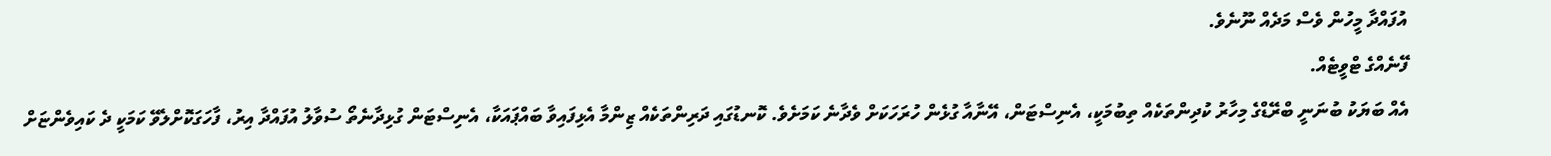އުފައްދާ މީހުން ވެސް މަދެއް ނޫނެވެ.
ފޭނެއްގެ ޓްވީޓެއް.
އެއް ބަޔަކު ބުނަނީ ބްރޭޑްގެ މިހާރު ކުދިންތަކެއް ތިބުމަކީ، އެނިސްޓަން، އޭނާއާ ގުޅެން ހުރަހަކަށް ވެދާނެ ކަމަށެވެ. ކޮނޑުގައި ދަރިންތަކެއް ޒިންމާ އެޅިފައިވާ ބައްޕައަކާ، އެނިސްޓަން ގުޅިދާނެތޯ ސުވާލު އުފައްދާ އިރު، ފާހަގަކޮށްލެވޭ ކަމަކީ ދެ ކައިވެންޏަށް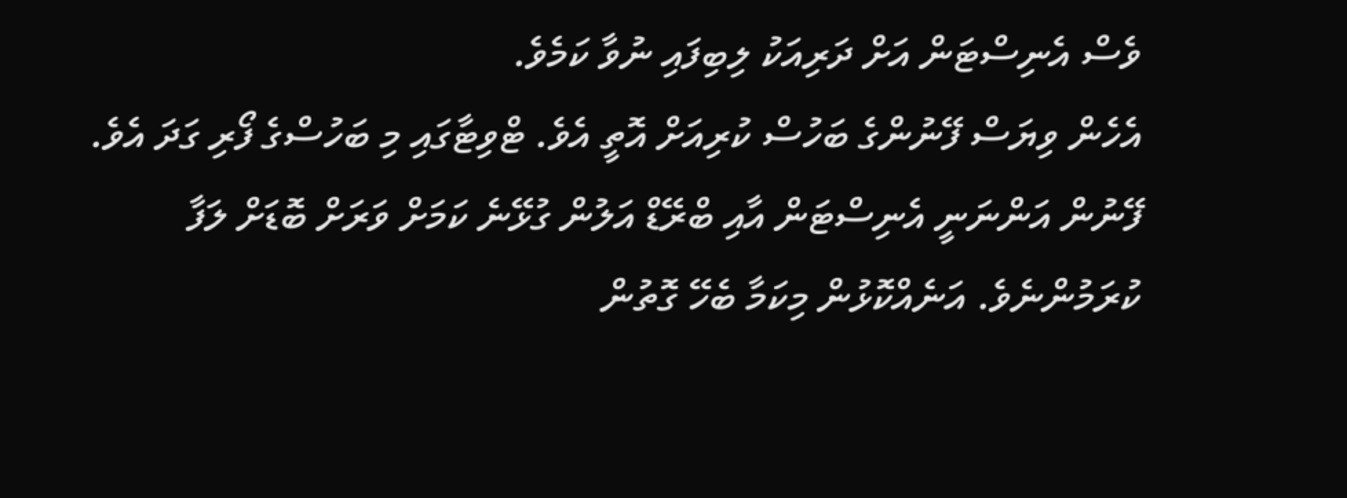ވެސް އެނިސްޓަން އަށް ދަރިއަކު ލިބިފައި ނުވާ ކަމެވެ.
އެހެން ވިޔަސް ފޭނުންގެ ބަހުސް ކުރިއަށް އޮތީ އެވެ. ޓްވިޓާގައި މި ބަހުސްގެ ފޯރި ގަދަ އެވެ. ފޭނުން އަންނަނީ އެނިސްޓަން އާއި ބްރޭޑް އަލުން ގުޅޭނެ ކަމަށް ވަރަށް ބޮޑަށް ލަފާ ކުރަމުންނެވެ. އަނެއްކޮޅުން މިކަމާ ބެހޭ ގޮތުން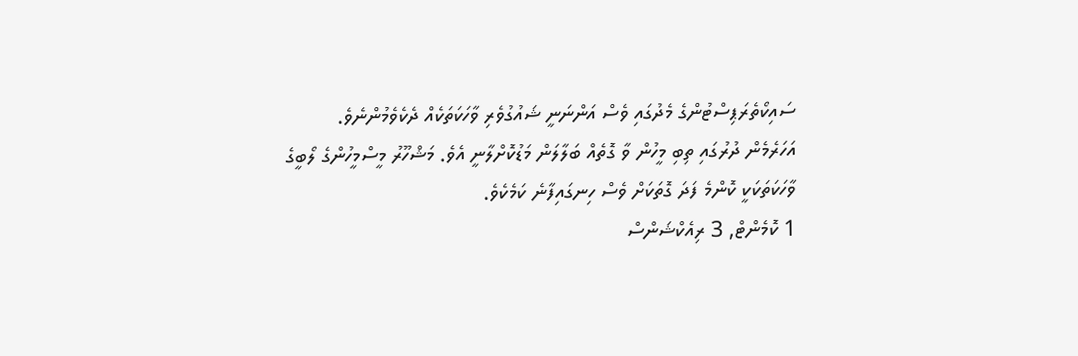ސައިކޯތެރަޕިސްޓުންގެ މެދުގައި ވެސް އަންނަނީ ޝައުގުވެރި ވާހަކަތަކެއް ދެކެވެމުންނެވެ.
އަހަރެމެން ދުރުގައި ތިބި މީހުން ވާ ގޮތެއް ބަލާލަން މަޑުކޮށްލާނީ އެވެ. މަޝްހޫރު މީސްމީހުންގެ ލޯބީގެ ވާހަކަތަކަކީ ކޮންމެ ފަދަ ގޮތަކަށް ވެސް ހިނގައިފާނެ ކަމެކެވެ.
1 ކޮމެންޓް, 3 ރިއެކްޝަންސް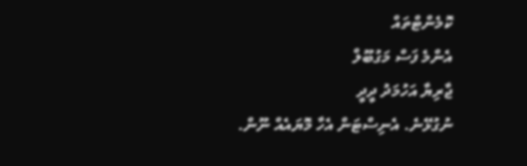ކޮމެންޓްތައް
އެންމެ ފަސް މަގުބޫލް
ޖާރިޔާ އަހުމަދު ދީދީ
ނުގުޅޭނެ. އެނިސްޓަން އެހާ މޮޔައެއް ނޫން.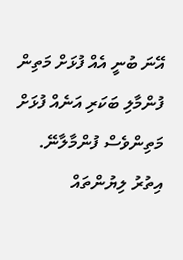އޭނަ ބުނީ އެއް ފުޅަށް މަތިން ފުންމާލި ބަކަރި އަނެއް ފުޅަށް މަތިންވެސް ފުންމާލާނޭ.
އިތުރު ލިޔުންތައް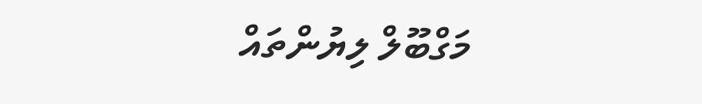މަގްބޫލް ލިޔުންތައް